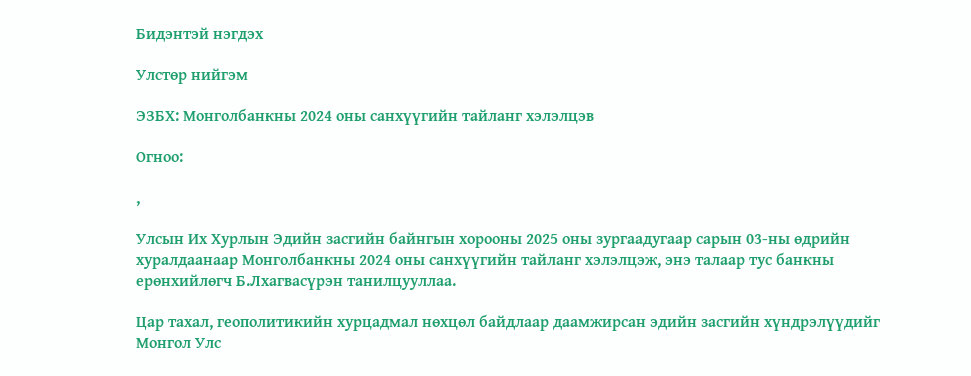Бидэнтэй нэгдэх

Улстөр нийгэм

ЭЗБХ: Монголбанкны 2024 оны санхүүгийн тайланг хэлэлцэв

Огноо:

,

Улсын Их Хурлын Эдийн засгийн байнгын хорооны 2025 оны зургаадугаар сарын 03-ны өдрийн хуралдаанаар Монголбанкны 2024 оны санхүүгийн тайланг хэлэлцэж, энэ талаар тус банкны ерөнхийлөгч Б.Лхагвасүрэн танилцууллаа.

Цар тахал, геополитикийн хурцадмал нөхцөл байдлаар даамжирсан эдийн засгийн хүндрэлүүдийг Монгол Улс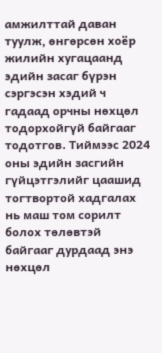амжилттай даван туулж, өнгөрсөн хоёр жилийн хугацаанд эдийн засаг бүрэн сэргэсэн хэдий ч гадаад орчны нөхцөл тодорхойгүй байгааг тодотгов. Тиймээс 2024 оны эдийн засгийн гүйцэтгэлийг цаашид тогтвортой хадгалах нь маш том сорилт болох төлөвтэй байгааг дурдаад энэ нөхцөл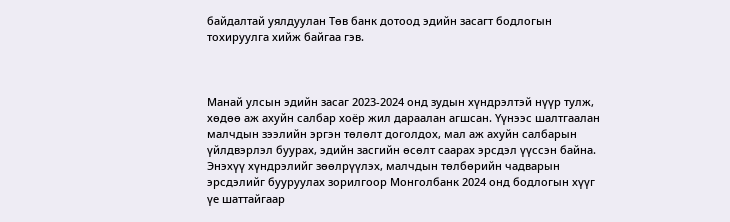байдалтай уялдуулан Төв банк дотоод эдийн засагт бодлогын тохируулга хийж байгаа гэв.



Манай улсын эдийн засаг 2023-2024 онд зудын хүндрэлтэй нүүр тулж, хөдөө аж ахуйн салбар хоёр жил дараалан агшсан. Үүнээс шалтгаалан малчдын зээлийн эргэн төлөлт доголдох, мал аж ахуйн салбарын үйлдвэрлэл буурах, эдийн засгийн өсөлт саарах эрсдэл үүссэн байна. Энэхүү хүндрэлийг зөөлрүүлэх, малчдын төлбөрийн чадварын эрсдэлийг бууруулах зорилгоор Монголбанк 2024 онд бодлогын хүүг үе шаттайгаар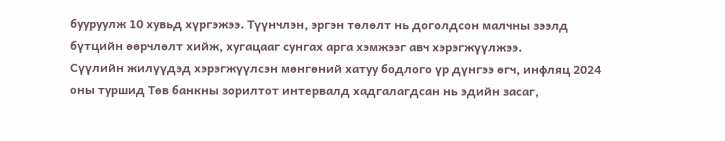бууруулж 10 хувьд хүргэжээ. Түүнчлэн, эргэн төлөлт нь доголдсон малчны зээлд бүтцийн өөрчлөлт хийж, хугацааг сунгах арга хэмжээг авч хэрэгжүүлжээ.
Сүүлийн жилүүдэд хэрэгжүүлсэн мөнгөний хатуу бодлого үр дүнгээ өгч, инфляц 2024 оны туршид Төв банкны зорилтот интервалд хадгалагдсан нь эдийн засаг,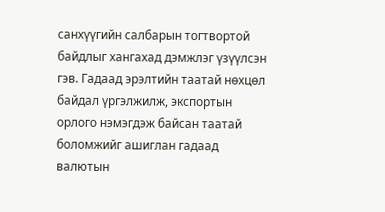санхүүгийн салбарын тогтвортой байдлыг хангахад дэмжлэг үзүүлсэн гэв. Гадаад эрэлтийн таатай нөхцөл байдал үргэлжилж, экспортын орлого нэмэгдэж байсан таатай боломжийг ашиглан гадаад валютын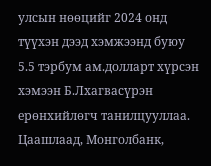улсын нөөцийг 2024 онд түүхэн дээд хэмжээнд буюу 5.5 тэрбум ам.долларт хүрсэн хэмээн Б.Лхагвасүрэн ерөнхийлөгч танилцууллаа. Цаашлаад, Монголбанк,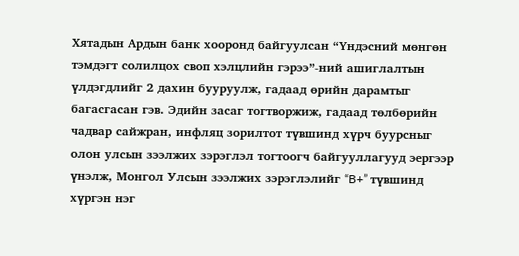Хятадын Ардын банк хооронд байгуулсан “Үндэсний мөнгөн тэмдэгт солилцох своп хэлцлийн гэрээ”-ний ашиглалтын үлдэгдлийг 2 дахин бууруулж, гадаад өрийн дарамтыг багасгасан гэв. Эдийн засаг тогтворжиж, гадаад төлбөрийн чадвар сайжран, инфляц зорилтот түвшинд хүрч буурсныг олон улсын зээлжих зэрэглэл тогтоогч байгууллагууд эергээр үнэлж, Монгол Улсын зээлжих зэрэглэлийг “B+” түвшинд хүргэн нэг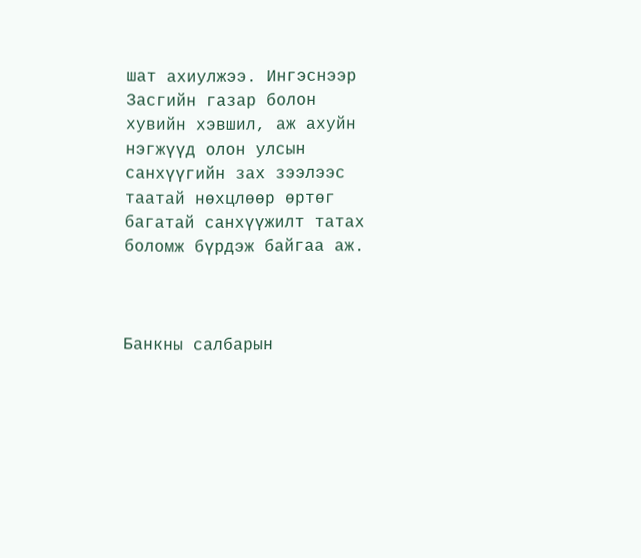шат ахиулжээ. Ингэснээр Засгийн газар болон хувийн хэвшил, аж ахуйн нэгжүүд олон улсын санхүүгийн зах зээлээс таатай нөхцлөөр өртөг багатай санхүүжилт татах боломж бүрдэж байгаа аж.



Банкны салбарын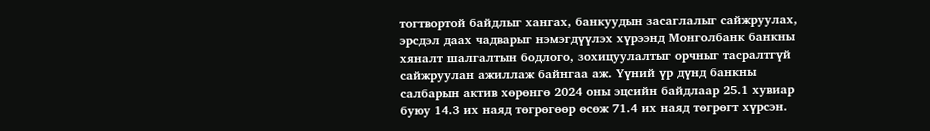тогтвортой байдлыг хангах, банкуудын засаглалыг сайжруулах, эрсдэл даах чадварыг нэмэгдүүлэх хүрээнд Монголбанк банкны хяналт шалгалтын бодлого, зохицуулалтыг орчныг тасралтгүй сайжруулан ажиллаж байнгаа аж. Үүний үр дүнд банкны салбарын актив хөрөнгө 2024 оны эцсийн байдлаар 25.1 хувиар буюу 14.3 их наяд төгрөгөөр өсөж 71.4 их наяд төгрөгт хүрсэн.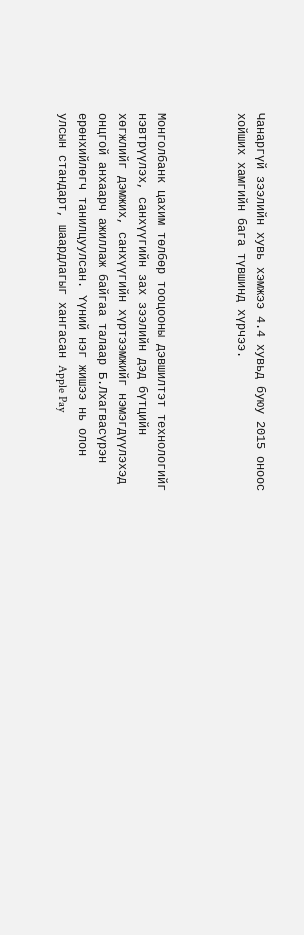Чанаргүй зээлийн хувь хэмжээ 4.4 хувьд буюу 2015 оноос хойших хамгийн бага түвшинд хүрчээ.



Монголбанк цахим төлбөр тооцооны дэвшилтэт технологийг нэвтрүүлэх, санхүүгийн зах зээлийн дэд бүтцийн хөгжлийг дэмжих, санхүүгийн хүртээмжийг нэмэгдүүлэхэд онцгой анхаарч ажиллаж байгаа талаар Б.Лхагвасүрэн ерөнхийлөгч танилцуулсан. Үүний нэг жишээ нь олон улсын стандарт, шаардлагыг хангасан Apple Pay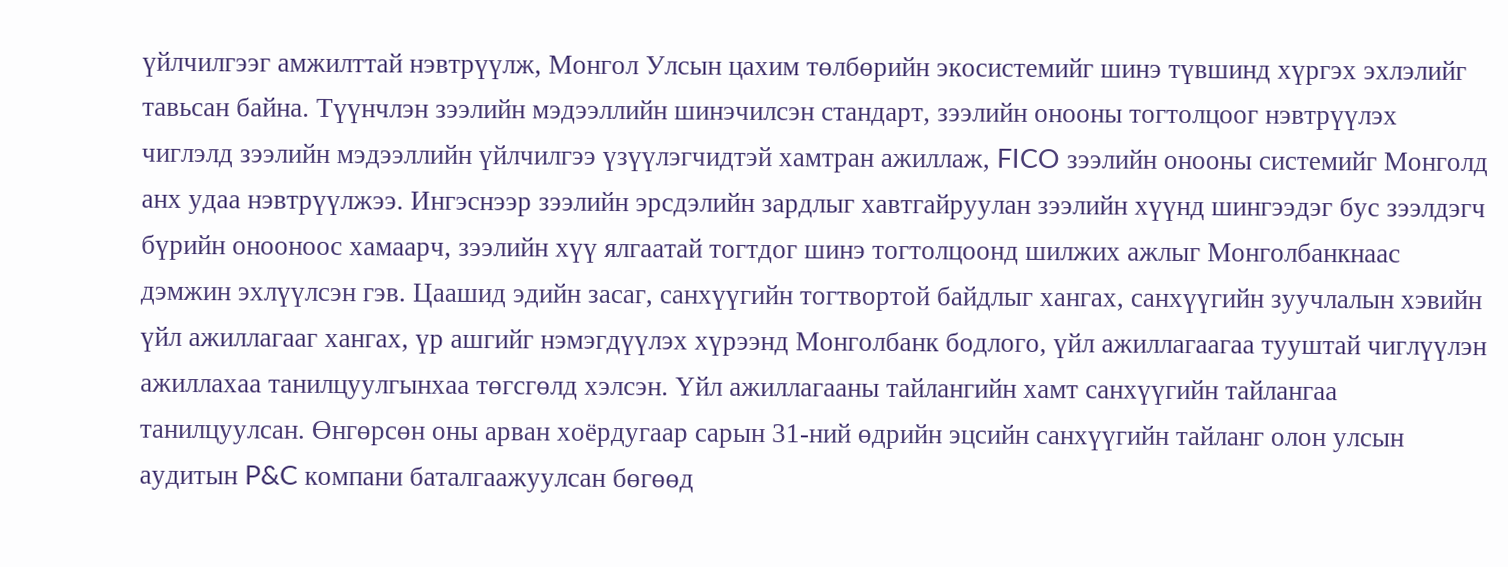үйлчилгээг амжилттай нэвтрүүлж, Монгол Улсын цахим төлбөрийн экосистемийг шинэ түвшинд хүргэх эхлэлийг тавьсан байна. Түүнчлэн зээлийн мэдээллийн шинэчилсэн стандарт, зээлийн онооны тогтолцоог нэвтрүүлэх чиглэлд зээлийн мэдээллийн үйлчилгээ үзүүлэгчидтэй хамтран ажиллаж, FICO зээлийн онооны системийг Монголд анх удаа нэвтрүүлжээ. Ингэснээр зээлийн эрсдэлийн зардлыг хавтгайруулан зээлийн хүүнд шингээдэг бус зээлдэгч бүрийн онооноос хамаарч, зээлийн хүү ялгаатай тогтдог шинэ тогтолцоонд шилжих ажлыг Монголбанкнаас дэмжин эхлүүлсэн гэв. Цаашид эдийн засаг, санхүүгийн тогтвортой байдлыг хангах, санхүүгийн зуучлалын хэвийн үйл ажиллагааг хангах, үр ашгийг нэмэгдүүлэх хүрээнд Монголбанк бодлого, үйл ажиллагаагаа тууштай чиглүүлэн ажиллахаа танилцуулгынхаа төгсгөлд хэлсэн. Үйл ажиллагааны тайлангийн хамт санхүүгийн тайлангаа танилцуулсан. Өнгөрсөн оны арван хоёрдугаар сарын 31-ний өдрийн эцсийн санхүүгийн тайланг олон улсын аудитын P&C компани баталгаажуулсан бөгөөд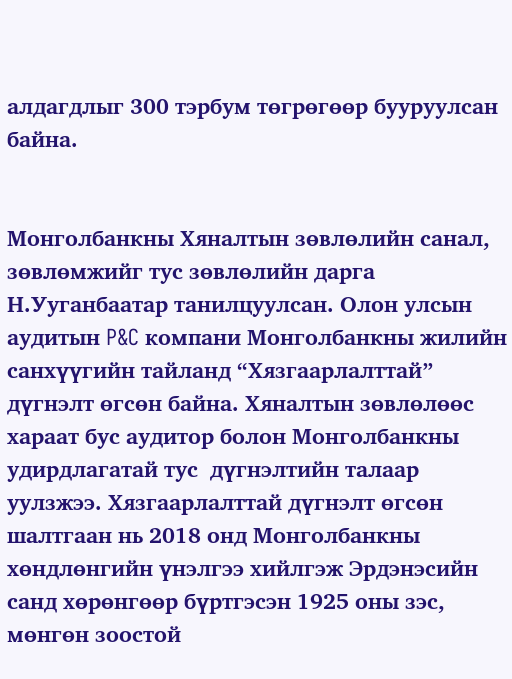алдагдлыг 300 тэрбум төгрөгөөр бууруулсан байна.


Монголбанкны Хяналтын зөвлөлийн санал, зөвлөмжийг тус зөвлөлийн дарга Н.Ууганбаатар танилцуулсан. Олон улсын аудитын P&C компани Монголбанкны жилийн санхүүгийн тайланд “Хязгаарлалттай” дүгнэлт өгсөн байна. Хяналтын зөвлөлөөс хараат бус аудитор болон Монголбанкны удирдлагатай тус  дүгнэлтийн талаар уулзжээ. Хязгаарлалттай дүгнэлт өгсөн шалтгаан нь 2018 онд Монголбанкны хөндлөнгийн үнэлгээ хийлгэж Эрдэнэсийн санд хөрөнгөөр бүртгэсэн 1925 оны зэс, мөнгөн зоостой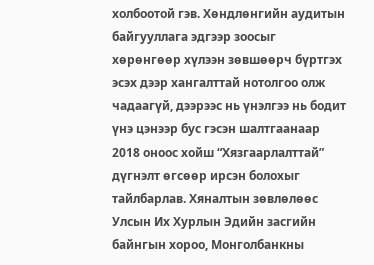холбоотой гэв. Хөндлөнгийн аудитын байгууллага эдгээр зоосыг хөрөнгөөр хүлээн зөвшөөрч бүртгэх эсэх дээр хангалттай нотолгоо олж чадаагүй, дээрээс нь үнэлгээ нь бодит үнэ цэнээр бус гэсэн шалтгаанаар 2018 оноос хойш “Хязгаарлалттай” дүгнэлт өгсөөр ирсэн болохыг тайлбарлав. Хяналтын зөвлөлөөс Улсын Их Хурлын Эдийн засгийн байнгын хороо, Монголбанкны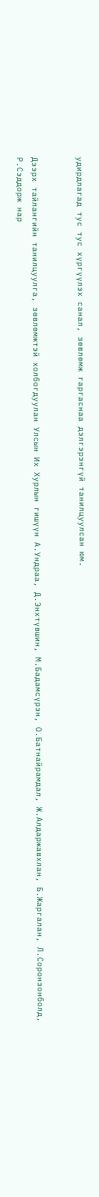удирдлагад тус тус хүргүүлэх санал, зөвлөмж гаргаснаа дэлгэрэнгүй танилцуулсан юм.


Дээрх тайлангийн танилцуулга, зөвлөмжтэй холбогдуулан Улсын Их Хурлын гишүүн А.Ундраа, Д.Энхтүвшин, М.Бадамсүрэн, О.Батнайрамдал, Ж.Алдаржавхлан, Б.Жаргалан, Л.Соронзонболд, Р.Сэддорж нар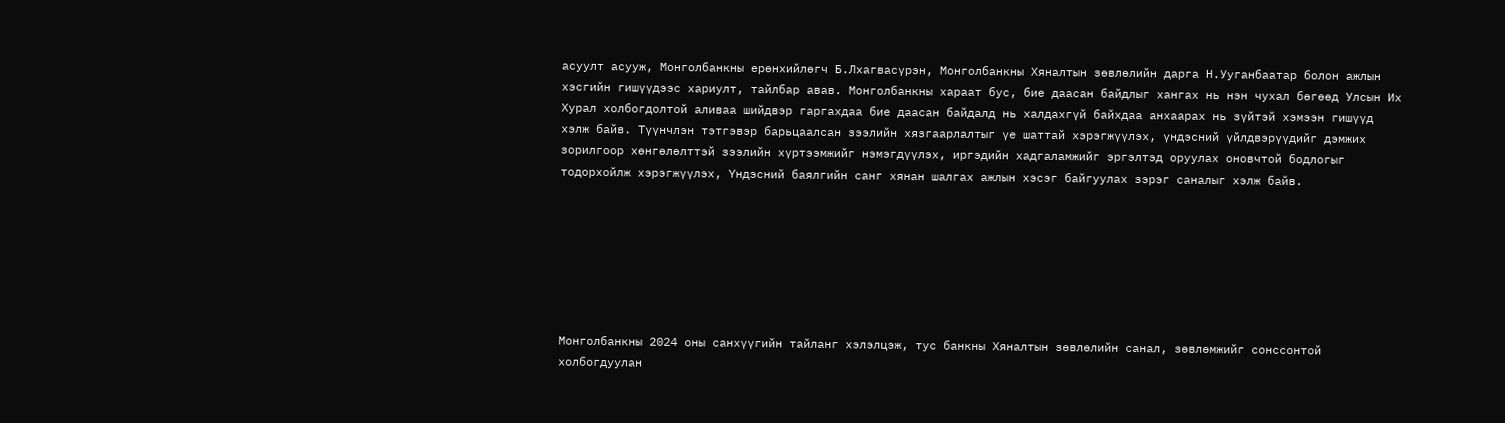асуулт асууж, Монголбанкны ерөнхийлөгч Б.Лхагвасүрэн, Монголбанкны Хяналтын зөвлөлийн дарга Н.Ууганбаатар болон ажлын хэсгийн гишүүдээс хариулт, тайлбар авав. Монголбанкны хараат бус, бие даасан байдлыг хангах нь нэн чухал бөгөөд Улсын Их Хурал холбогдолтой аливаа шийдвэр гаргахдаа бие даасан байдалд нь халдахгүй байхдаа анхаарах нь зүйтэй хэмээн гишүүд хэлж байв. Түүнчлэн тэтгэвэр барьцаалсан зээлийн хязгаарлалтыг үе шаттай хэрэгжүүлэх, үндэсний үйлдвэрүүдийг дэмжих зорилгоор хөнгөлөлттэй зээлийн хүртээмжийг нэмэгдүүлэх, иргэдийн хадгаламжийг эргэлтэд оруулах оновчтой бодлогыг тодорхойлж хэрэгжүүлэх, Үндэсний баялгийн санг хянан шалгах ажлын хэсэг байгуулах зэрэг саналыг хэлж байв.







Монголбанкны 2024 оны санхүүгийн тайланг хэлэлцэж, тус банкны Хяналтын зөвлөлийн санал, зөвлөмжийг сонссонтой холбогдуулан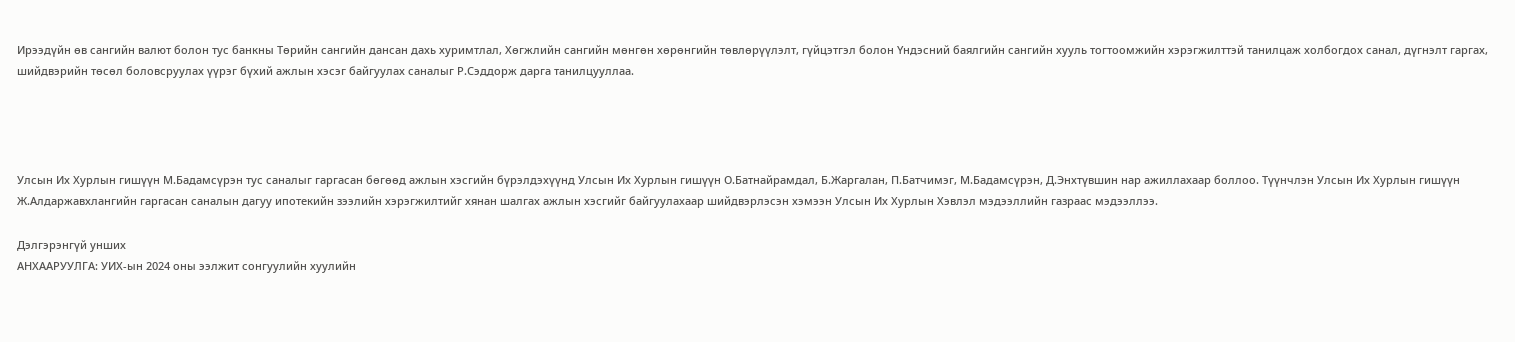Ирээдүйн өв сангийн валют болон тус банкны Төрийн сангийн дансан дахь хуримтлал, Хөгжлийн сангийн мөнгөн хөрөнгийн төвлөрүүлэлт, гүйцэтгэл болон Үндэсний баялгийн сангийн хууль тогтоомжийн хэрэгжилттэй танилцаж холбогдох санал, дүгнэлт гаргах, шийдвэрийн төсөл боловсруулах үүрэг бүхий ажлын хэсэг байгуулах саналыг Р.Сэддорж дарга танилцууллаа.




Улсын Их Хурлын гишүүн М.Бадамсүрэн тус саналыг гаргасан бөгөөд ажлын хэсгийн бүрэлдэхүүнд Улсын Их Хурлын гишүүн О.Батнайрамдал, Б.Жаргалан, П.Батчимэг, М.Бадамсүрэн, Д.Энхтүвшин нар ажиллахаар боллоо. Түүнчлэн Улсын Их Хурлын гишүүн Ж.Алдаржавхлангийн гаргасан саналын дагуу ипотекийн зээлийн хэрэгжилтийг хянан шалгах ажлын хэсгийг байгуулахаар шийдвэрлэсэн хэмээн Улсын Их Хурлын Хэвлэл мэдээллийн газраас мэдээллээ.

Дэлгэрэнгүй унших
АНХААРУУЛГА: УИХ-ын 2024 оны ээлжит сонгуулийн хуулийн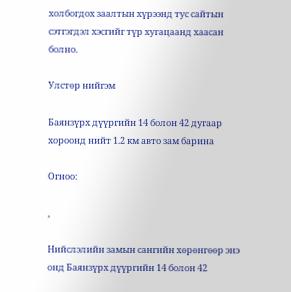холбогдох заалтын хүрээнд тус сайтын сэтгэгдэл хэсгийг түр хугацаанд хаасан болно.

Улстөр нийгэм

Баянзүрх дүүргийн 14 болон 42 дугаар хороонд нийт 1.2 км авто зам барина

Огноо:

,

Нийслэлийн замын сангийн хөрөнгөөр энэ онд Баянзүрх дүүргийн 14 болон 42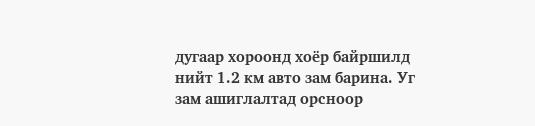дугаар хороонд хоёр байршилд нийт 1.2 км авто зам барина. Уг зам ашиглалтад орсноор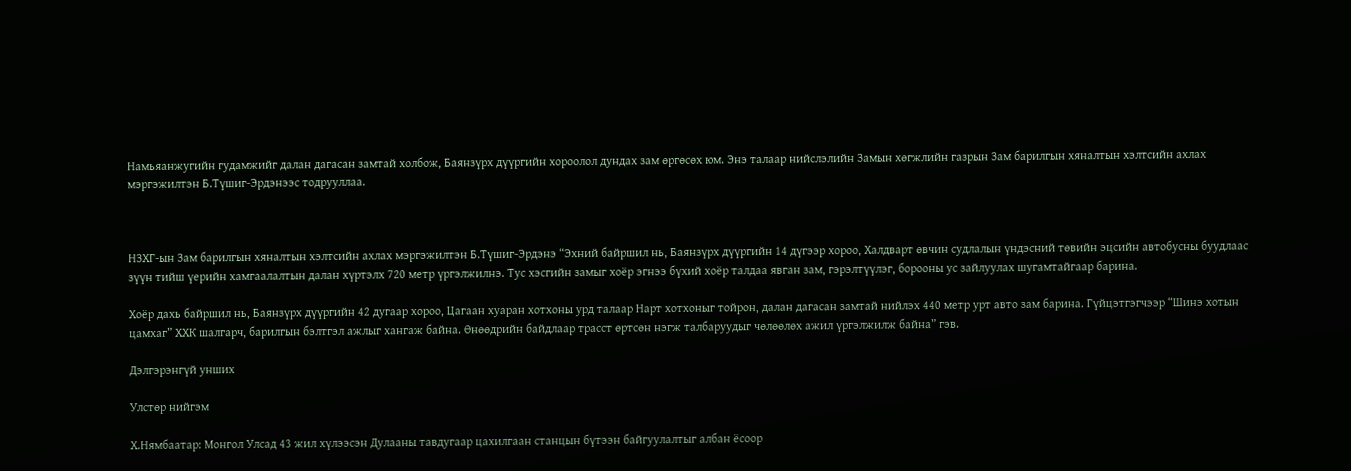Намьяанжугийн гудамжийг далан дагасан замтай холбож, Баянзүрх дүүргийн хороолол дундах зам өргөсөх юм. Энэ талаар нийслэлийн Замын хөгжлийн газрын Зам барилгын хяналтын хэлтсийн ахлах мэргэжилтэн Б.Түшиг-Эрдэнээс тодрууллаа.



НЗХГ-ын Зам барилгын хяналтын хэлтсийн ахлах мэргэжилтэн Б.Түшиг-Эрдэнэ “Эхний байршил нь, Баянзүрх дүүргийн 14 дүгээр хороо, Халдварт өвчин судлалын үндэсний төвийн эцсийн автобусны буудлаас зүүн тийш үерийн хамгаалалтын далан хүртэлх 720 метр үргэлжилнэ. Тус хэсгийн замыг хоёр эгнээ бүхий хоёр талдаа явган зам, гэрэлтүүлэг, борооны ус зайлуулах шугамтайгаар барина.

Хоёр дахь байршил нь, Баянзүрх дүүргийн 42 дугаар хороо, Цагаан хуаран хотхоны урд талаар Нарт хотхоныг тойрон, далан дагасан замтай нийлэх 440 метр урт авто зам барина. Гүйцэтгэгчээр “Шинэ хотын цамхаг” ХХК шалгарч, барилгын бэлтгэл ажлыг хангаж байна. Өнөөдрийн байдлаар трасст өртсөн нэгж талбаруудыг чөлөөлөх ажил үргэлжилж байна” гэв.

Дэлгэрэнгүй унших

Улстөр нийгэм

Х.Нямбаатар: Монгол Улсад 43 жил хүлээсэн Дулааны тавдугаар цахилгаан станцын бүтээн байгуулалтыг албан ёсоор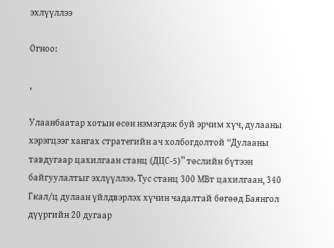эхлүүллээ

Огноо:

,

Улаанбаатар хотын өсөн нэмэгдэж буй эрчим хүч, дулааны хэрэгцээг хангах стратегийн ач холбогдолтой “Дулааны тавдугаар цахилгаан станц (ДЦС-5)” төслийн бүтээн байгуулалтыг эхлүүллээ. Тус станц 300 МВт цахилгаан, 340 Гкал/ц дулаан үйлдвэрлэх хүчин чадалтай бөгөөд Баянгол дүүргийн 20 дугаар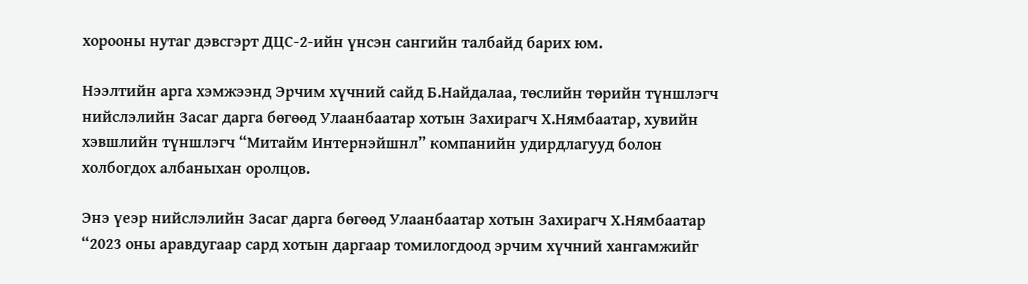хорооны нутаг дэвсгэрт ДЦС-2-ийн үнсэн сангийн талбайд барих юм.

Нээлтийн арга хэмжээнд Эрчим хүчний сайд Б.Найдалаа, төслийн төрийн түншлэгч нийслэлийн Засаг дарга бөгөөд Улаанбаатар хотын Захирагч Х.Нямбаатар, хувийн хэвшлийн түншлэгч “Митайм Интернэйшнл” компанийн удирдлагууд болон холбогдох албаныхан оролцов.

Энэ үеэр нийслэлийн Засаг дарга бөгөөд Улаанбаатар хотын Захирагч Х.Нямбаатар “2023 оны аравдугаар сард хотын даргаар томилогдоод эрчим хүчний хангамжийг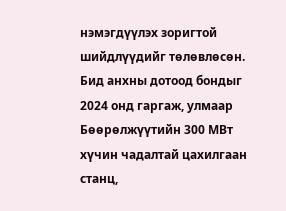нэмэгдүүлэх зоригтой шийдлүүдийг төлөвлөсөн. Бид анхны дотоод бондыг 2024 онд гаргаж, улмаар Бөөрөлжүүтийн 300 МВт хүчин чадалтай цахилгаан станц,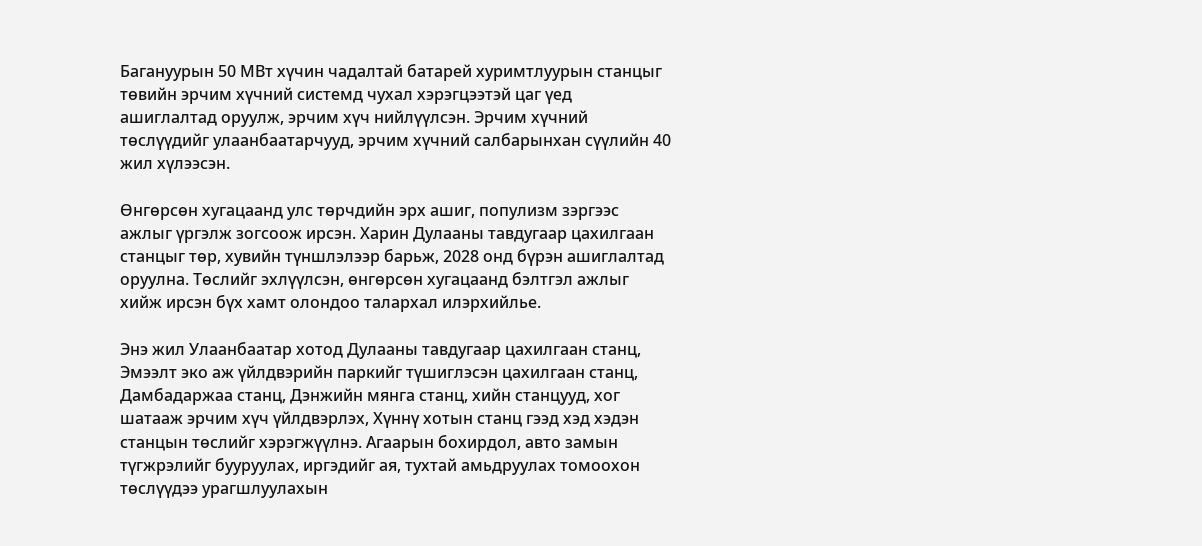Багануурын 50 МВт хүчин чадалтай батарей хуримтлуурын станцыг төвийн эрчим хүчний системд чухал хэрэгцээтэй цаг үед ашиглалтад оруулж, эрчим хүч нийлүүлсэн. Эрчим хүчний төслүүдийг улаанбаатарчууд, эрчим хүчний салбарынхан сүүлийн 40 жил хүлээсэн.

Өнгөрсөн хугацаанд улс төрчдийн эрх ашиг, популизм зэргээс ажлыг үргэлж зогсоож ирсэн. Харин Дулааны тавдугаар цахилгаан станцыг төр, хувийн түншлэлээр барьж, 2028 онд бүрэн ашиглалтад оруулна. Төслийг эхлүүлсэн, өнгөрсөн хугацаанд бэлтгэл ажлыг хийж ирсэн бүх хамт олондоо талархал илэрхийлье.

Энэ жил Улаанбаатар хотод Дулааны тавдугаар цахилгаан станц, Эмээлт эко аж үйлдвэрийн паркийг түшиглэсэн цахилгаан станц, Дамбадаржаа станц, Дэнжийн мянга станц, хийн станцууд, хог шатааж эрчим хүч үйлдвэрлэх, Хүннү хотын станц гээд хэд хэдэн станцын төслийг хэрэгжүүлнэ. Агаарын бохирдол, авто замын түгжрэлийг бууруулах, иргэдийг ая, тухтай амьдруулах томоохон төслүүдээ урагшлуулахын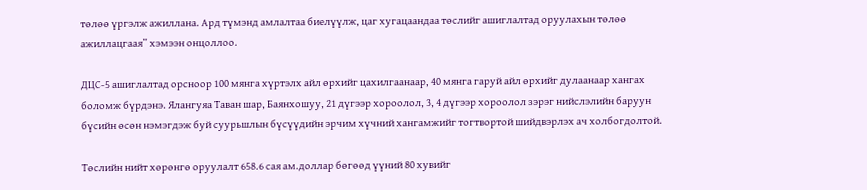төлөө үргэлж ажиллана. Ард түмэнд амлалтаа биелүүлж, цаг хугацаандаа төслийг ашиглалтад оруулахын төлөө ажиллацгаая” хэмээн онцоллоо.

ДЦС-5 ашиглалтад орсноор 100 мянга хүртэлх айл өрхийг цахилгаанаар, 40 мянга гаруй айл өрхийг дулаанаар хангах боломж бүрдэнэ. Ялангуяа Таван шар, Баянхошуу, 21 дүгээр хороолол, 3, 4 дүгээр хороолол зэрэг нийслэлийн баруун бүсийн өсөн нэмэгдэж буй суурьшлын бүсүүдийн эрчим хүчний хангамжийг тогтвортой шийдвэрлэх ач холбогдолтой.

Төслийн нийт хөрөнгө оруулалт 658.6 сая ам.доллар бөгөөд үүний 80 хувийг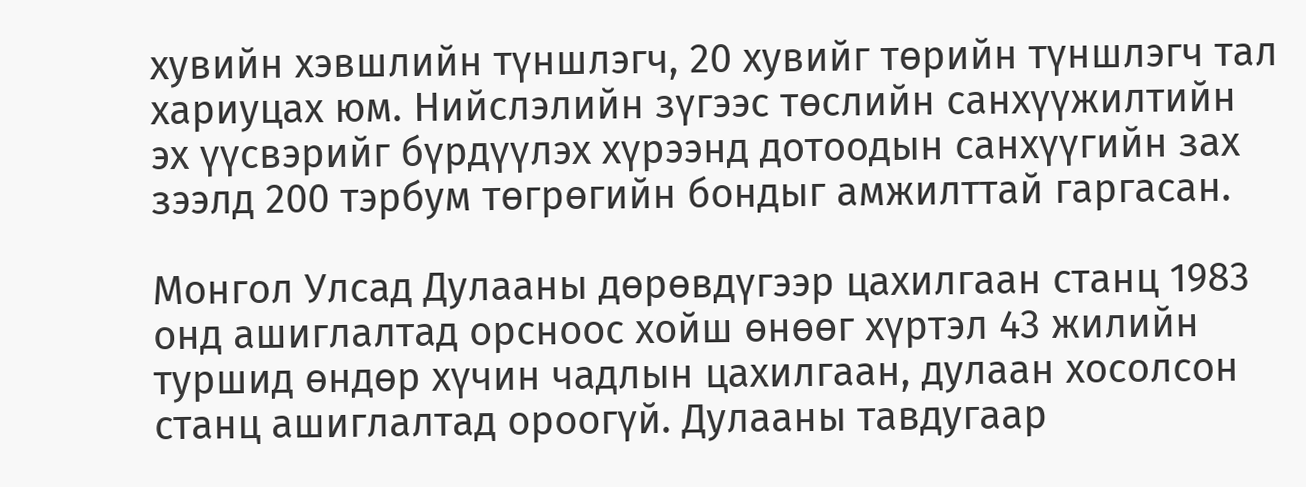хувийн хэвшлийн түншлэгч, 20 хувийг төрийн түншлэгч тал хариуцах юм. Нийслэлийн зүгээс төслийн санхүүжилтийн эх үүсвэрийг бүрдүүлэх хүрээнд дотоодын санхүүгийн зах зээлд 200 тэрбум төгрөгийн бондыг амжилттай гаргасан.

Монгол Улсад Дулааны дөрөвдүгээр цахилгаан станц 1983 онд ашиглалтад орсноос хойш өнөөг хүртэл 43 жилийн туршид өндөр хүчин чадлын цахилгаан, дулаан хосолсон станц ашиглалтад ороогүй. Дулааны тавдугаар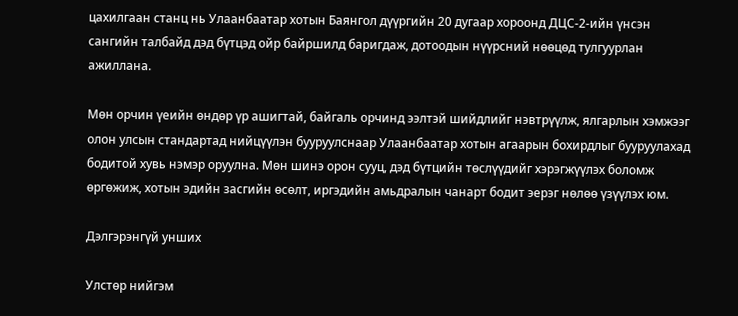цахилгаан станц нь Улаанбаатар хотын Баянгол дүүргийн 20 дугаар хороонд ДЦС-2-ийн үнсэн сангийн талбайд дэд бүтцэд ойр байршилд баригдаж, дотоодын нүүрсний нөөцөд тулгуурлан ажиллана.

Мөн орчин үеийн өндөр үр ашигтай, байгаль орчинд ээлтэй шийдлийг нэвтрүүлж, ялгарлын хэмжээг олон улсын стандартад нийцүүлэн бууруулснаар Улаанбаатар хотын агаарын бохирдлыг бууруулахад бодитой хувь нэмэр оруулна. Мөн шинэ орон сууц, дэд бүтцийн төслүүдийг хэрэгжүүлэх боломж өргөжиж, хотын эдийн засгийн өсөлт, иргэдийн амьдралын чанарт бодит эерэг нөлөө үзүүлэх юм.

Дэлгэрэнгүй унших

Улстөр нийгэм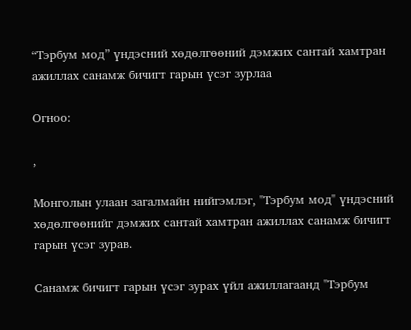“Тэрбум мод” үндэсний хөдөлгөөний дэмжих сантай хамтран ажиллах санамж бичигт гарын үсэг зурлаа

Огноо:

,

Монголын улаан загалмайн нийгэмлэг, "Тэрбум мод" үндэсний хөдөлгөөнийг дэмжих сантай хамтран ажиллах санамж бичигт гарын үсэг зурав.

Санамж бичигт гарын үсэг зурах үйл ажиллагаанд "Тэрбум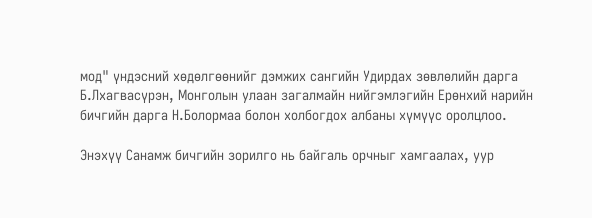мод" үндэсний хөдөлгөөнийг дэмжих сангийн Удирдах зөвлөлийн дарга Б.Лхагвасүрэн, Монголын улаан загалмайн нийгэмлэгийн Ерөнхий нарийн бичгийн дарга Н.Болормаа болон холбогдох албаны хүмүүс оролцлоо.

Энэхүү Санамж бичгийн зорилго нь байгаль орчныг хамгаалах, уур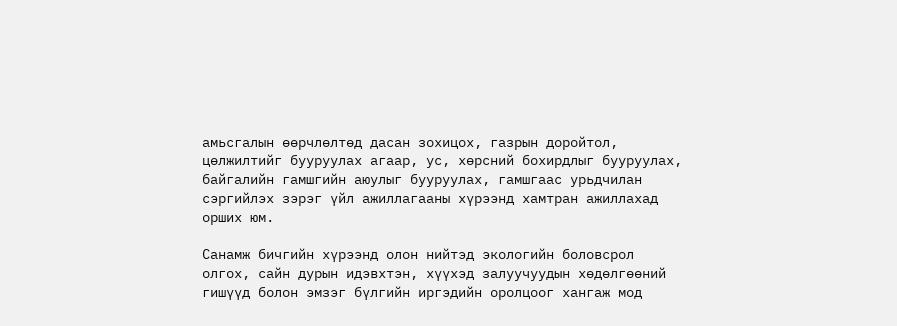амьсгалын өөрчлөлтөд дасан зохицох, газрын доройтол, цөлжилтийг бууруулах агаар, ус, хөрсний бохирдлыг бууруулах, байгалийн гамшгийн аюулыг бууруулах, гамшгаас урьдчилан сэргийлэх зэрэг үйл ажиллагааны хүрээнд хамтран ажиллахад орших юм.

Санамж бичгийн хүрээнд олон нийтэд экологийн боловсрол олгох, сайн дурын идэвхтэн, хүүхэд залуучуудын хөдөлгөөний гишүүд болон эмзэг бүлгийн иргэдийн оролцоог хангаж мод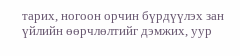тарих, ногоон орчин бүрдүүлэх зан үйлийн өөрчлөлтийг дэмжих, уур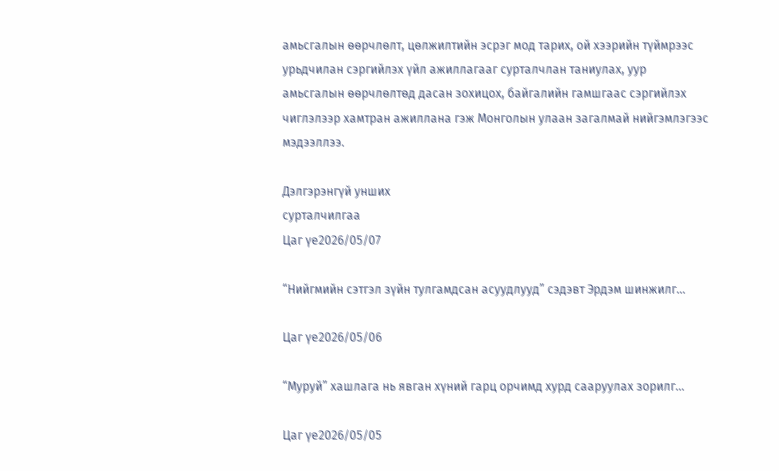амьсгалын өөрчлөлт, цөлжилтийн эсрэг мод тарих, ой хээрийн түймрээс урьдчилан сэргийлэх үйл ажиллагааг сурталчлан таниулах, уур амьсгалын өөрчлөлтөд дасан зохицох, байгалийн гамшгаас сэргийлэх чиглэлээр хамтран ажиллана гэж Монголын улаан загалмай нийгэмлэгээс мэдээллээ.

Дэлгэрэнгүй унших
сурталчилгаа
Цаг үе2026/05/07

“Нийгмийн сэтгэл зүйн тулгамдсан асуудлууд” сэдэвт Эрдэм шинжилг...

Цаг үе2026/05/06

“Муруй” хашлага нь явган хүний гарц орчимд хурд сааруулах зорилг...

Цаг үе2026/05/05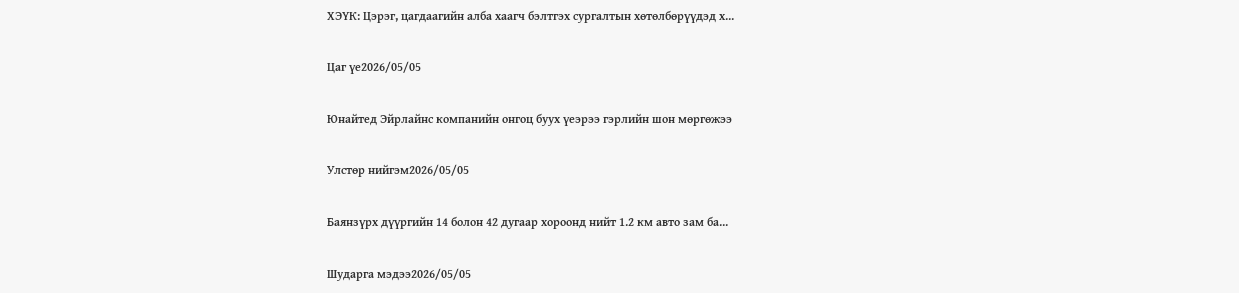ХЭҮК: Цэрэг, цагдаагийн алба хаагч бэлтгэх сургалтын хөтөлбөрүүдэд х...

Цаг үе2026/05/05

Юнайтед Эйрлайнс компанийн онгоц буух үеэрээ гэрлийн шон мөргөжээ

Улстөр нийгэм2026/05/05

Баянзүрх дүүргийн 14 болон 42 дугаар хороонд нийт 1.2 км авто зам ба...

Шударга мэдээ2026/05/05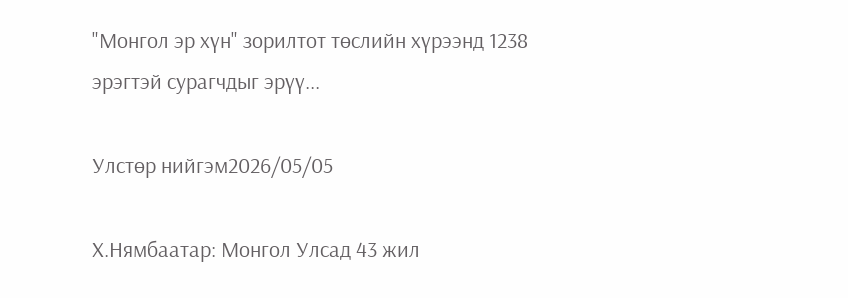"Монгол эр хүн" зорилтот төслийн хүрээнд 1238 эрэгтэй сурагчдыг эрүү...

Улстөр нийгэм2026/05/05

Х.Нямбаатар: Монгол Улсад 43 жил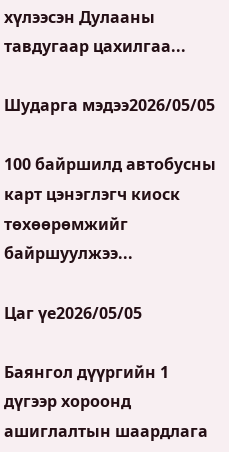хүлээсэн Дулааны тавдугаар цахилгаа...

Шударга мэдээ2026/05/05

100 байршилд автобусны карт цэнэглэгч киоск төхөөрөмжийг байршуулжээ...

Цаг үе2026/05/05

Баянгол дүүргийн 1 дүгээр хороонд ашиглалтын шаардлага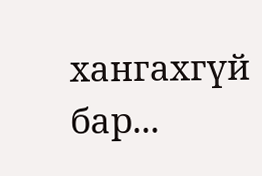хангахгүй бар...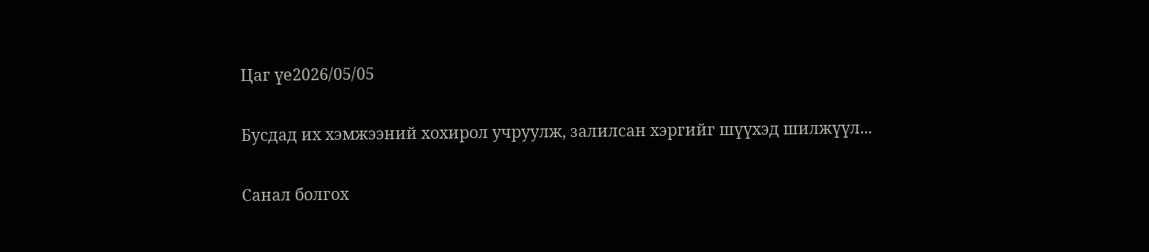Цаг үе2026/05/05

Бусдад их хэмжээний хохирол учруулж, залилсан хэргийг шүүхэд шилжүүл...

Санал болгох